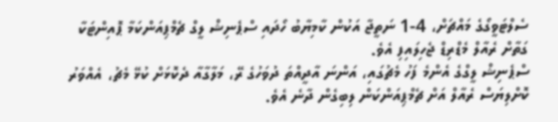ސެލްޓަވީގޯގެ މައްޗަށް، 4-1 ނަތީޖާ އަކުން ކާމިޔާބު ހޯދައި ސްޕެނިޝް ލީގް ޗެމްޕިއަންކަމާ ޕޮއިންޓަކާ ގަތާށް ރެއާލް މެޑްރިޑް ޖެހިލައިފި އެވެ.
ސްޕެނިޝް ލީގްގެ އެންމެ ފަހު މެޗުގައި، އަންނަ އާދީއްތަ ދުވަހުގެ ރޭ، މަލާގާއާ ދެކޮޅަށް ކުޅޭ މެޗު، އެއްވަރު ކޮށްލިޔަސް ރެއާލް އަށް ޗެމްޕިއަންކަން ލިބިގެން ދާނެ އެވެ.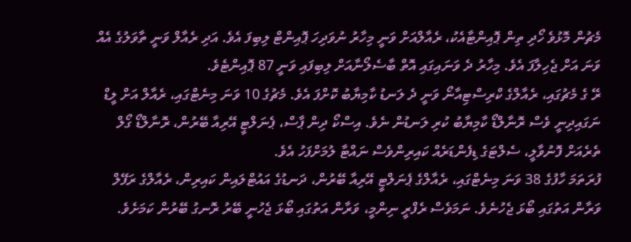މެޗުން މޮޅުވެ ހޯދި ތިން ޕޮއިންޓާއެކު، ރެއާލްއަށް ވަނީ މިހާރު ނުވަދިހަ ޕޮއިންޓް ލިބިފަ އެވެ. އަދި ރެއާލް ވަނީ ތާވަލުގެ އެއް ވަނަ އަށް ޖެހިލާފަ އެވެ. މިހާރު ދެ ވަނައިގައި އޮތް ބާސެލޯނާއަށް ލިބިފައި ވަނީ 87 ޕޮއިންޓެވެ.
ރޭ ގެ މެޗުގައި، ރެއާލްގެ ކްރިސްޓިއާނޯ ވަނީ ދެ ލަނޑު ކާމިޔާބު ކޮށްފަ އެވެ. މެޗުގެ 10 ވަނަ މިނެޓްގައި، ރެއާލް އަށް ލީޑް ނަގައިދިނީ ވެސް ރޮނާލްޑޯ ކާމިޔާބު ކުރި ލަނޑުން ނެވެ. އިސްކޯ ދިން ޕާސް، ޕެނަލްޓީ އޭރިއާ ބޭރުން، ރޮނާލްޑޯ ގޯލް ތެރެއަށް ފޮނުވާލީ، ސެލްޓަގެ ޑިފެންޑަރެއް ކައިރިންވެސް ނައްޓާ ލުމަށްފަހު އެވެ.
ފުރަތަމަ ހާފުގެ 38 ވަނަ މިނެޓްގައި، ރެއާލްގެ ޕެނަލްޓީ އޭރިއާ ބޭރުން، ދަނޑުގެ އައުޓްލައިން ކައިރިން، ރެއާލްގެ ރަފޭލް ވަރާން އަތުގައި ބޯޅަ ޖެހުނެވެ. ނަމަވެސް ރެފްރީ ނިންމީ، ވަރާން އަތުގައި ބޯޅަ ޖެހުނީ ބޭރު ރޮނގު ބޭރުން ކަމަށެވެ.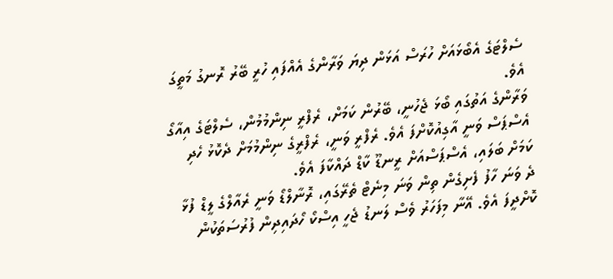ސެލްޓަގެ އެބޯޅައަށް ހުރަސް އަޅަން ދިޔަ ވަރާންގެ އެއްފައި ހުރީ ބޭރު ރޮނގު މަތީގަ އެވެ.
ވަރާންގެ އަތުގައި ބޯޅަ ޖެހުނީ، ބޭރުން ކަމަށް، ރެފްރީ ނިންމުމުން، ސެލްޓަގެ އިއާގޯ އެސްޕަސް ވަނީ އާގިއުކޮށްފަ އެވެ. ރެފްރީ ވަނީ، ރެފްރީގެ ނިންމުމަށް ދެކޮޅު ހެދި ކަމަށް ބަލައި، އެސްޕަސްއަށް ރީނޑޫ ކާޑް ދައްކާފަ އެވެ.
ދެ ވަނަ ހާފު ފެށިގެން ތިން ވަނަ މިނެޓް ތެރޭގައި، ރޮނާލްޑޯ ވަނީ ރެއާލްގެ ލީޑް ފުޅާ ކޮށްދީފަ އެވެ. އޭނާ މިފަހަރު ވެސް ލަނޑު ޖެހީ އިސްކޯ ހޯދައިދިން ފުރުސަތަކުން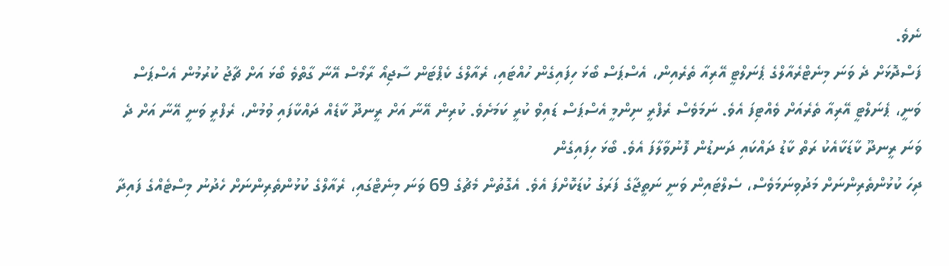ނެވެ.
ފަސްދޮޅަށް ދެ ވަނަ މިނެޓްރެއާލްގެ ޕެނަލްޓީ އޭރިއާ ތެރެއިން، އެސްޕަސް ބޯޅަ ހިފައިގެން ހުއްޓައި، ރެއާލްގެ ކެޕްޓަން ސާޖިއޯ ރާމޯސް އޭނާ ގާތްވެ ބޯޅަ އަށް ޗާޖު ކުރުމުން އެސްޕަސް ވަނީ، ޕެނަލްޓީ އޭރިއާ ތެރެއަށް ވެއްޓިފަ އެވެ. ނަމަވެސް ރެފްރީ ނިންމީ އެސްޕަސް ޑައިވް ކުރީ ކަމަށެވެ. ކުރިން އޭނާ އަށް ރީނދޫ ކާޑެއް ދައްކާފައި ވުމުން، ރެފްރީ ވަނީ އޭނާ އަށް ދެ ވަނަ ރީނދޫ ކާޑަކާއެކު ރަތް ކާޑު ދައްކައި ދަނޑުން ފޮނުވާލާފަ އެވެ. ބޯޅަ ހިފައިގެން
ދިހަ ކުޅުންތެރިންނަށް މަދުވިނަމަވެސް، ސެލްޓައިން ވަނީ ނަތީޖާގެ ފަރަގު ކުޑަކޮށްފަ އެވެ. އެގޮތުން މެޗުގެ 69 ވަނަ މިނެޓްގައި، ރެއާލްގެ ކުޅުންތެރިންނަށް ހެދުނު މިސްޓެއްގެ ފައިދާ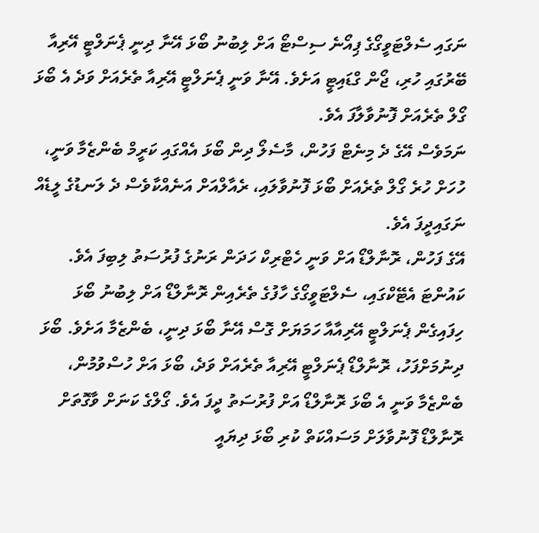ނަގައި ސެލްޓަވީގޯގެ ޕިއޯނެ ސިސްޓޯ އަށް ލިބުނު ބޯޅަ އޭނާ ދިނީ ޕެނަލްޓީ އޭރިއާ ބޭރުގައި ހުރި، ޖޯން ގްޑައިޓީ އަށެވެ. އޭނާ ވަނީ ޕެނަލްޓީ އޭރިއާ ތެރެއަށް ވަދެ އެ ބޯޅަ ގޯލް ތެރެއަށް ފޮނުވާލާފަ އެވެ.
ނަމަވެސް އޭގެ ދެ މިނެޓް ފަހުން، މާސެލޯ ދިން ބޯޅަ އެއްގައި ކަރީމް ބެންޒެމާ ވަނީ، ހުހަށް ހުރެ ގޯލް ތެރެއަށް ބޯޅަ ފޮނުވާލައި، ރެއާލްއަށް އަނެއްކާވެސް ދެ ލަނޑުގެ ލީޑެއް ނަގައިދީފަ އެވެ.
އޭގެ ފަހުން، ރޮނާލްޑޯ އަށް ވަނީ ހެޓްރިކް ހަދަން ރަނުގެ ފުރުސަތު ލިބިފަ އެވެ. ކައުންޓަ އެޓޭކްގައި، ސެލްޓަވީގޯގެ ހާފުގެ ތެރެއިން ރޮނާލްޑޯ އަށް ލިބުނު ބޯޅަ ހިފައިގެން ޕެނަލްޓީ އޭރިއާއާ ހަމަޔަށް ގޮސް އޭނާ ބޯޅަ ދިނީ، ބެންޒެމާ އަށެވެ. ބޯޅަ ދިނުމަށްފަހު، ރޮނާލްޑޯ ޕެނަލްޓީ އޭރިއާ ތެރެއަށް ވަދެ، ބޯޅަ އަށް ހުސްވުމުން، ބެންޒެމާ ވަނީ އެ ބޯޅަ ރޮނާލްޑޯ އަށް ފުރުސަތު ދީފަ އެވެ. ގޯލްގެ ކަނަށް ވާގޮތަށް ރޮނާލްޑޯ ފޮނުވާލަށް މަސައްކަތް ކުރި ބޯޅަ ދިޔައީ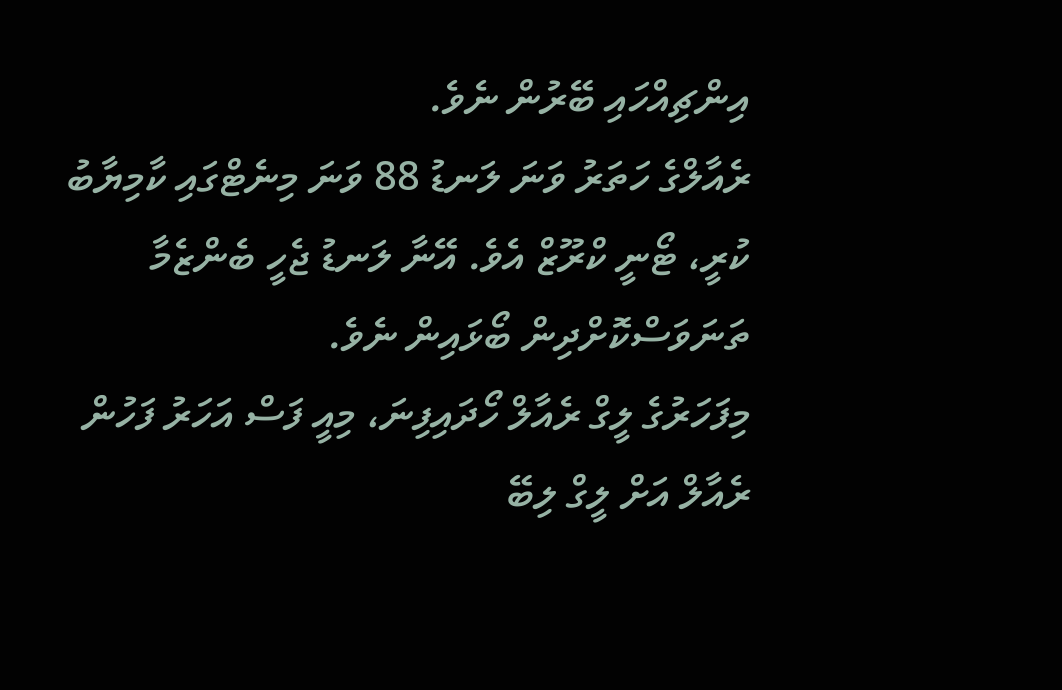އިންޗިއްހައި ބޭރުން ނެވެ.
ރެއާލްގެ ހަތަރު ވަނަ ލަނޑު 88 ވަނަ މިނެޓްގައި ކާމިޔާބު ކުރީ، ޓޯނީ ކްރޫޒް އެވެ. އޭނާ ލަނޑު ޖެހީ ބެންޒެމާ ތަނަވަސްކޮށްދިން ބޯޅައިން ނެވެ.
މިފަހަރުގެ ލީގް ރެއާލް ހޯދައިފިނަ، މިއީ ފަސް އަހަރު ފަހުން ރެއާލް އަށް ލީގް ލިބޭ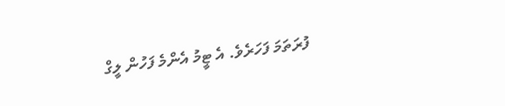ފުރަތަމަ ފަހަރެވެ. އެ ޓީމު އެންމެ ފަހުން ލީގް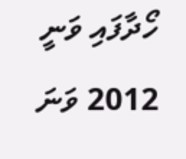ހޯދާފައި ވަނީ 2012 ވަނަ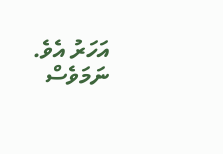އަހަރު އެވެ. ނަމަވެސް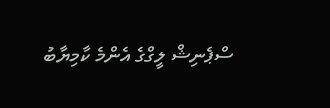ސްޕެނިޝް ލީގްގެ އެންމެ ކާމިޔާބު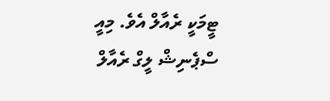ޓީމަކީ ރެއާލް އެވެ. މިއީ ސްޕެނިޝް ލީގް ރެއާލް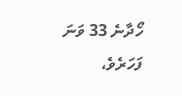ހޯދާނެ 33 ވަނަ ފަހަރެވެ،